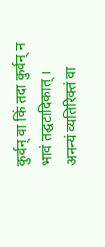कुर्वन् वा किं तदा कुर्वन् न भावं तद्घटादिकात् ।
अनन्यं व्यतिरिक्तं वा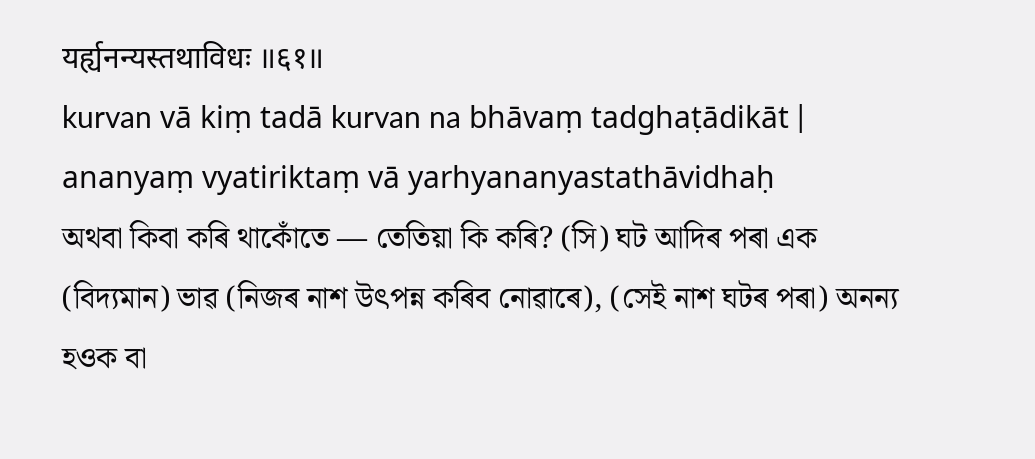यर्ह्यनन्यस्तथाविधः ॥६१॥
kurvan vā kiṃ tadā kurvan na bhāvaṃ tadghaṭādikāt |
ananyaṃ vyatiriktaṃ vā yarhyananyastathāvidhaḥ
অথবা কিবা কৰি থাকোঁতে — তেতিয়া কি কৰি? (সি) ঘট আদিৰ পৰা এক (বিদ্যমান) ভাৱ (নিজৰ নাশ উৎপন্ন কৰিব নোৱাৰে), (সেই নাশ ঘটৰ পৰা) অনন্য হওক বা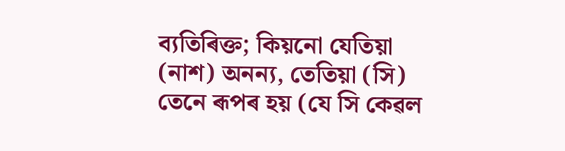ব্যতিৰিক্ত; কিয়নো যেতিয়া (নাশ) অনন্য, তেতিয়া (সি) তেনে ৰূপৰ হয় (যে সি কেৱল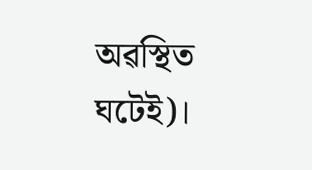অৱস্থিত ঘটেই)।